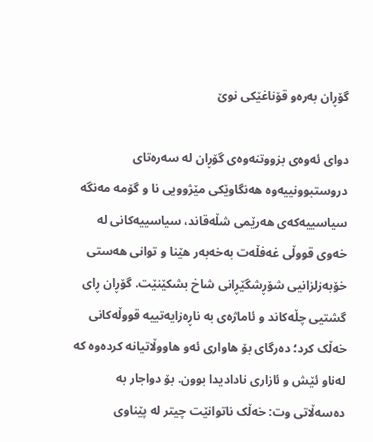گۆڕان بەرەو قۆناغێکی نوێ

دوای ئەوەی بزووتنەوەی گۆڕان لە سەرەتای دروستبوونییەوە هەنگاوێکی مێژوویی نا و گۆمە مەنگە سیاسییەکەی هەرێمی شڵەقاند، سیاسییەکانی لە خەوی قووڵی غەفڵەت بەخەبەر هێنا و توانی هەستی خۆبەزلزانیی شۆڕشگێڕانی شاخ بشکێنێت. گۆڕان ڕای گشتیی چڵەکاند و ئاماژەی بە ناڕەزایەتییە قووڵەکانی خەڵک کرد؛ دەرگای بۆ هاواری ئەو هاووڵاتیانە کردەوە کە لەناو ئێش و ئازاری نادادیدا بوون. بۆ دواجار بە دەسەڵاتی وت: خەڵک ناتوانێت چیتر لە پێناوی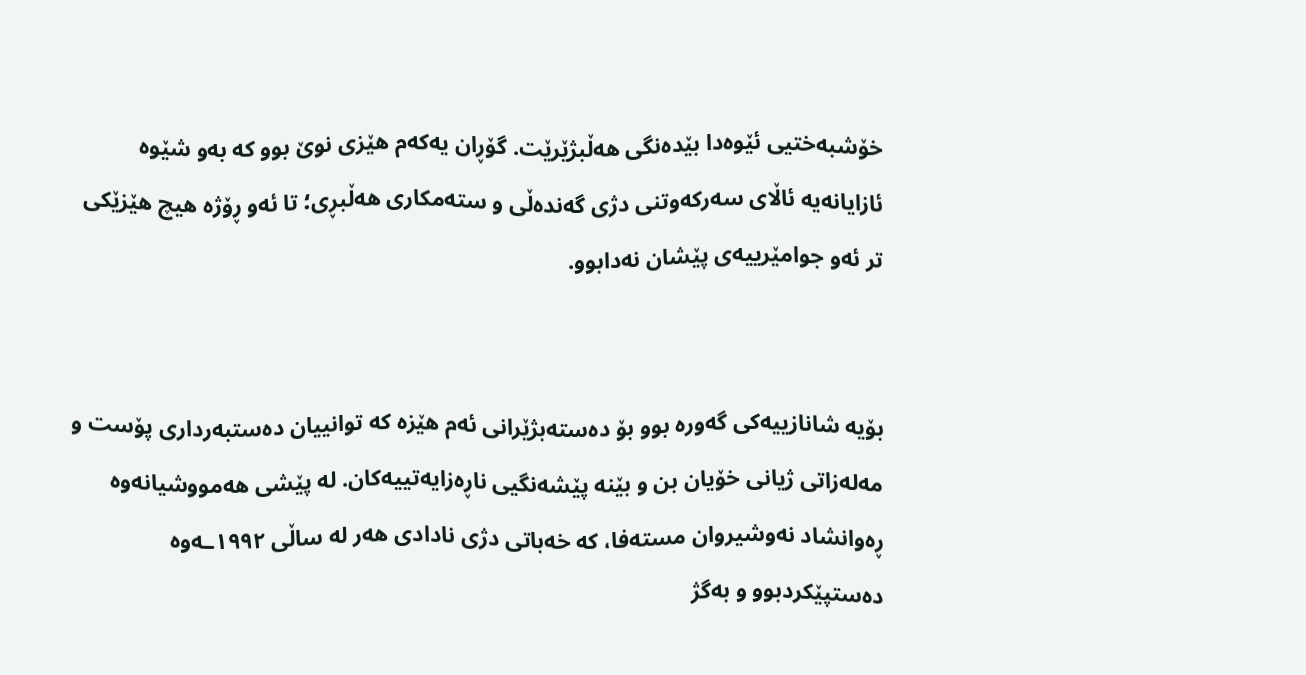خۆشبەختیی ئێوەدا بێدەنگی هەڵبژێرێت. گۆڕان یەکەم هێزی نوێ بوو کە بەو شێوە ئازایانەیە ئاڵای سەرکەوتنی دژی گەندەڵی و ستەمکاری هەڵبڕی؛ تا ئەو ڕۆژە هیچ هێزێکی تر ئەو جوامێرییەی پێشان نەدابوو.


بۆیە شانازییەکی گەورە بوو بۆ دەستەبژێرانی ئەم هێزە کە توانییان دەستبەرداری پۆست و مەلەزاتی ژیانی خۆیان بن و بێنە پێشەنگیی ناڕەزایەتییەکان. لە پێشی هەمووشیانەوە ڕەوانشاد نەوشیروان مستەفا، کە خەباتی دژی نادادی هەر لە ساڵی ١٩٩٢ـەوە دەستپێکردبوو و بەگژ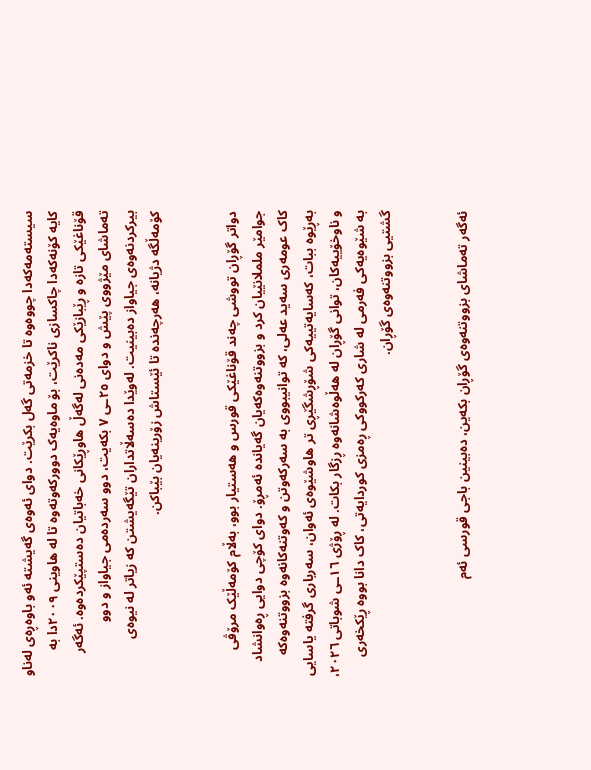سیستەمەکەدا چووەوە تا خزمەتی گەل بکرێت. دوای ئەوەی گەیشتە ئەو باوەڕەی لەناو کایە کۆنەکەدا چاکسازی ناکرێت، بۆ ماوەیەک دوورکەوتەوە تا لە هاوینی ٢٠٠٩دا بە قۆناغێکی تازە و ڕێبازێکی مەدەنی لەگەڵ هاوڕێکانی خەباتیان دەستپێکردەوە. ئەگەر تەماشای مێژووی پێش و دوای ٢٥ـی ٧ بکەیت، دوو سەردەمی جیاواز و دوو بیرکردنەوەی جیاواز دەبینیت. لەوێدا دەسەڵاتداران تێگەیشتن کە زیاتر لە نیوەی کۆمەڵگە دژیانە، هەرچەندە تا ئێستاش زۆرینەیان بێباکن.


دواتر گۆڕان تووشی چەند قۆناغێکی قورس و هەستیار بوو، بەڵام کۆمەڵێک مرۆڤی جوامێر ململانێیان کرد و بزووتنەوەکەیان گەیاندە ئەمڕۆ. دوای کۆچی دوایی ڕەوانشاد کاک عومەری سەید عەلی، کە توانیبووی بە سەرکەوتن و کەوتنەکانەوە بزووتنەوەکە بەڕێوە ببات، کەسایەتییەکی شۆڕشگێڕی تر هاوشێوەی ئەوان، سەرباری گرفتە یاسایی و ناوخۆییەکان، توانی گۆڕان لە هەڵوەشانەوە ڕزگار بکات. لە ڕۆژی ١٦ـی شوباتی ٢٠٢٦، بە شێوەیەکی فەرمی لە شاری کەرکووکی ڕەمزی کوردایەتی، کاک دانا بووە ڕێکخەری گشتیی بزووتنەوەی گۆڕان.


ئەگەر تەماشای بزووتنەوەی گۆڕان بکەین، دەبینین باجی قورسی ئەم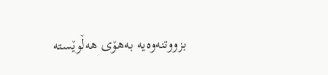بزووتنەوەیە بەهۆی هەڵوێستە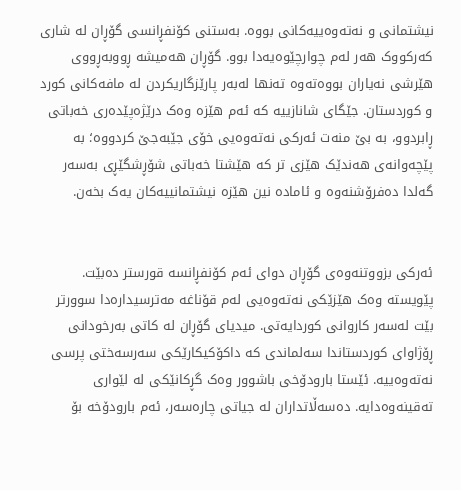نیشتمانی و نەتەوەییەکانی بووە. بەستنی کۆنفڕانسی گۆڕان لە شاری کەرکووک هەر لەم چوارچێوەیەدا بوو. گۆڕان هەمیشە ڕووبەڕووی هێرشی نەیاران بووەتەوە تەنها لەبەر پارێزگاریکردن لە مافەکانی کورد و کوردستان. جێگای شانازییە کە ئەم هێزە وەک درێژەپێدەری خەباتی ڕابردوو، بە بێ منەت ئەرکی نەتەوەیی خۆی جێبەجێ کردووە؛ بە پێچەوانەی هەندێک هێزی تر کە هێشتا خەباتی شۆڕشگێڕی بەسەر گەلدا دەفرۆشنەوە و ئامادە نین هێزە نیشتمانییەکان یەک بخەن.


ئەرکی بزووتنەوەی گۆڕان دوای ئەم کۆنفڕانسە قورستر دەبێت. پێویستە وەک هێزێکی نەتەوەیی لەم قۆناغە مەترسیدارەدا سوورتر بێت لەسەر کاروانی کوردایەتی. میدیای گۆڕان لە کاتی بەرخودانی ڕۆژاوای کوردستاندا سەلماندی کە داکۆکیکارێکی سەرسەختی پرسی نەتەوەییە. ئێستا بارودۆخی باشوور وەک گڕکانێکی لە لێواری تەقینەوەدایە. دەسەڵاتداران لە جیاتی چارەسەر، ئەم بارودۆخە بۆ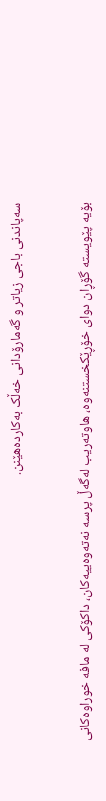سەپاندنی باجی زیاتر و گەمارۆدانی خەڵک بەکاردەهێنن.


بۆیە پێویستە گۆڕان دوای خۆڕێکخستنەوە، هاوتەریب لەگەڵ پرسە نەتەوەییەکان، داکۆکی لە مافە خوراوەکانی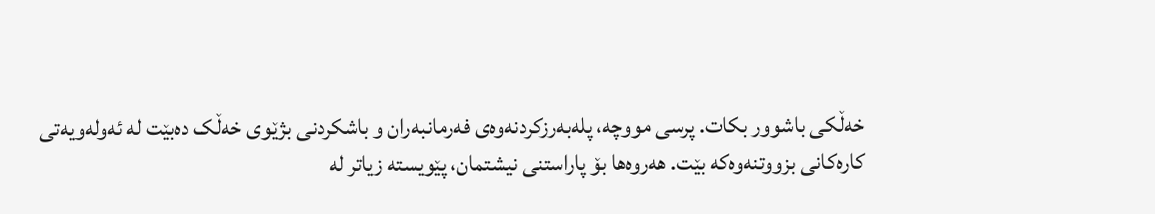خەڵکی باشوور بکات. پرسی مووچە، پلەبەرزکردنەوەی فەرمانبەران و باشکردنی بژێوی خەڵک دەبێت لە ئەولەویەتی کارەکانی بزووتنەوەکە بێت. هەروەها بۆ پاراستنی نیشتمان، پێویستە زیاتر لە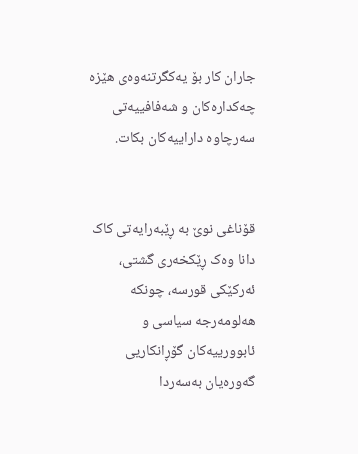جاران کار بۆ یەکگرتنەوەی هێزە چەکدارەکان و شەفافییەتی سەرچاوە داراییەکان بکات.


قۆناغی نوێ بە ڕێبەرایەتی کاک دانا وەک ڕێکخەری گشتی، ئەرکێکی قورسە، چونکە هەلومەرجە سیاسی و ئابوورییەکان گۆڕانکاریی گەورەیان بەسەردا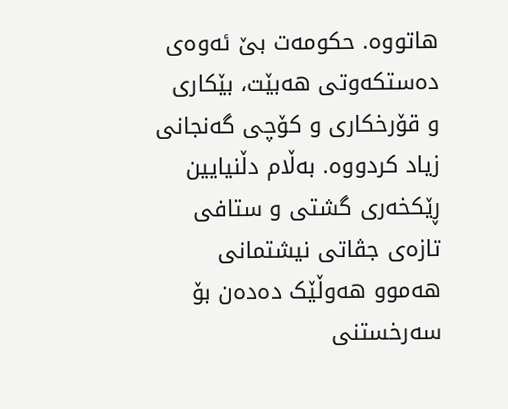هاتووە. حکومەت بێ ئەوەی دەستکەوتی هەبێت، بێکاری و قۆرخکاری و کۆچی گەنجانی زیاد کردووە. بەڵام دڵنیایین ڕێکخەری گشتی و ستافی تازەی جڤاتی نیشتمانی هەموو هەوڵێک دەدەن بۆ سەرخستنی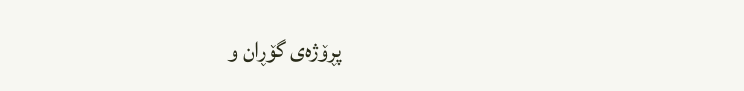پڕۆژەی گۆڕان و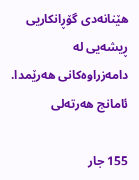هێنانەدی گۆڕانکاریی ڕیشەیی لە دامەزراوەکانی هەرێمدا.
ئامانج هەرتەلی

155 جار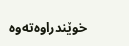خوێندراوەتەوە